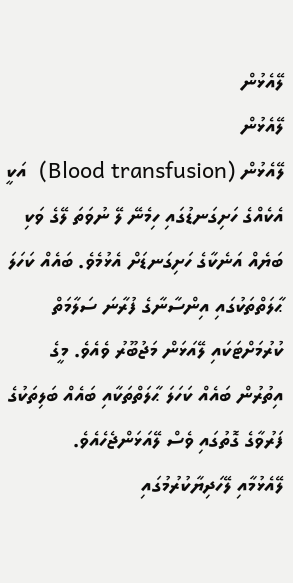ލޭއެޅުން
ލޭއެޅުން
ލޭއެޅުން (Blood transfusion)  އަކީ އެކެއްގެ ހަށިގަނޑުގައި ހިމެނޭ ލޭ ނުވަތަ ލޭގެ ވަކި ބަޔެއް އަނެކާގެ ހަށިގަނޑަށް އެޅުމެވެ. ބައެއް ކަހަލަ ޙާލަތްތަކުގައި އިންސާނާގެ ފުރާނަ ސަލާމަތް ކުރުމަށްޓަކައި ލޭއަޅަން މަޖުބޫރު ވެއެވެ. މީގެ އިތުރުން ބައެއް ކަހަލަ ޙާލަތްތަކާއި ބައެއް ބަލިތަކުގެ ފަރުވާގެ ގޮތުގައި ވެސް ލޭއަޅަންޖެހެއެވެ.
ލޭއެޅުމާއި ލޭހަދިޔާކުރުމުގައި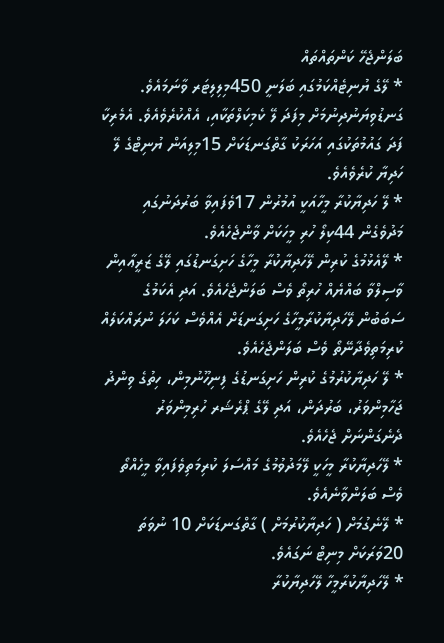ބަލަންޖެހޭ ކަންތައްތައް
* ލޭގެ ޔުނިޓެއްކަމުގައި ބަލަނީ 450މިލިލިޓަރ ވާނަމައެވެ. ގަނޑުވިޔަނުދިނުމަށް މިފަދަ ލޭ ކެމިކަލްތަކާއި، އެއްކުރެވެއެވެ. އެމެރިކާ ފަދަ ގައުމުތަކުގައި އަހަރަކު ގާތްގަނޑަކަށް 15މިލިއަން ޔުނިޓްގެ ލޭ ހަދިޔާ ކުރެވެއެވެ.
* ލޭ ހަދިޔާކުރާ މީހާއަކީ އުމުރުން 17ވެފައިވާ ބަރުދަނުގައި މަދުވެގެން 44ކިލޯ ހުރި މީހަކަށް ވާންޖެހެއެވެ.
* ލޭއެޅުމުގެ ކުރިން ލޭހަދިޔާކުރާ މީހާގެ ހަށިގަނޑުގައި ލޭގެ ޒަރީޢާއިން ވާސިލްވާ ބައްޔެއް ހުރިތޯ ވެސް ބަލަންޖެހެއެވެ. އަދި އެކަމުގެ ސަބަބުން ލޭހަދިޔާކުރާމީހާގެ ހަށިގަނޑަށް އެއްވެސް ކަހަލަ ނުރައްކަލެއް ކުރިމަތިވެދާނޭތޯ ވެސް ބަލަންޖެހެއެވެ.
* ލޭ ހަދިޔާކުރުމުގެ ކުރިން ހަށިގަނޑުގެ ފިނިހޫނުމިން، ހިތުގެ ވިންދު ޖަހާމިންވަރު، ބަރުދަން، އަދި ލޭގެ ޕްރެޝަރ ހުރިމިންވަރު ދެނެގަންނަށް ޖެހެއެވެ.
* ލޭހަދިޔާކުރާ މީހަކީ ލޭމަދުވުމުގެ މައްސަލަ ކުރިމަތިވެފައިވާ މީހެއްތޯ ވެސް ބަލަންވާނެއެވެ.
* ލޭނެގުމަށް ( ހަދިޔާކުރުމަށް ) ގާތްގަނޑަކަށް 10 ނުވަތަ 20ވަރަކަށް މިނިޓް ނަގައެވެ.
* ލޭހަދިޔާކުރާމީހާ ލޭހަދިޔާކުރާ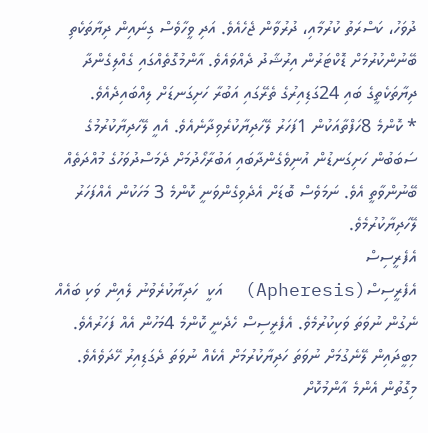ދުވަހު، ކަސްރަތު ކުރުމާއި، ދުރުވާން ޖެހެއެވެ. އަދި ވީހާވެސް ގިނައިން ދިޔާތަކެތި ބޭނުންކުރުމަށް ޑޮކްޓަރުން އިރުޝާދު ދެއްވައެވެ. އާންމުގޮތެއްގައި ގެއްލިގެންދާ ދިޔާތަކެތީގެ ބައި 24ގަޑިއިރުގެ ތެރޭގައި އަބުރާ ހަށިގަނޑަށް ލިއްބައިދެއެވެ.
* ކޮންމެ 8ހަފްތާއަކުން 1ފަހަރު ލޭހަދިޔާކުރެވިދާނެއެވެ. އެއީ ލޭހަދިޔާކުރުމުގެ ސަބަބުން ހަށިގަނޑުން އުނިވެގެންދާބައި އަބުރާހޯދުމަށް ދެމަސްދުވަހުގެ މުއްދަތެއް ބޭނުންވާތީ އެވެ. ނަމަވެސް ބޮޑަށް އެދެވިގެންވަނީ ކޮންމެ 3 މަހަކުން އެއްފަހަރު ލޭހަދިޔާކުރުމެވެ.
އެފެރީސިސް
އެފެރީސިސް(Apheresis)  އަކީ  ހަދިޔާކުރެވުނު ލެއިން ވަކި ބައެއް ނެގުން ނުވަތަ ވަކިކުރުމެވެ. އެފެރީސިސް ހެދެނީ ކޮންމެ 4މަހުން އެއް ފަހަރުއެވެ. މިބީދައިން ލޭނެގުމަށް ނުވަތަ ހަދިޔާކުރުމަށް އެކެއް ނުވަތަ ދެގަޑިއިރު ހޭދަވެއެވެ. މިގޮތުން އެންމެ އާންމުކޮށް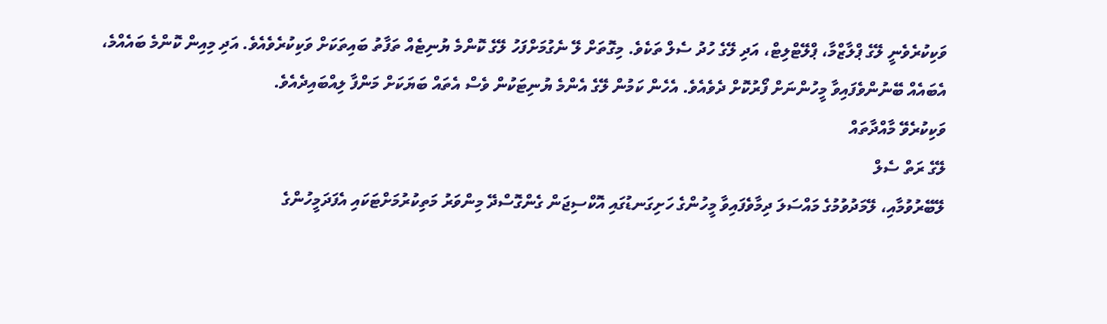ވަކިކުރެވެނީ ލޭގެ ޕްލާޒްމާ، ޕްލޭޓްލިޓް، އަދި ލޭގެ ހުދު ސެލް ތަކެވެ. މިގޮތަށް ލޭ ނެގުމަށްފަހު ލޭގެ ކޮންމެ ޔުނިޓެއް ތަފާތު ބައިތަކަށް ވަކިކުރެވެއެވެ. އަދި މިއިން ކޮންމެ ބައެއްމެ، އެބައެއް ބޭނުންވެފައިވާ މީހުންނަށް ފޯރުކޮށް ދެވެއެވެ. އެހެން ކަމުން ލޭގެ އެންމެ ޔުނިޓަކުން ވެސް އެތައް ބަޔަކަށް މަންފާ ލިއްބައިދެއެވެ.
ވަކިކުރެވޭ މާއްދާތައް
ލޭގެ ރަތް ސެލް
ލޭބޭރުވުމާއި، ލޭމަދުވުމުގެ މައްސަލަ ދިމާވެފައިވާ މީހުންގެ ހަށިގަނޑުގައި އޮކްސިޖަން ގެންގޮސްދޭ މިންވަރު މަތިކުރުމަށްޓަކައި އެފަދަމީހުންގެ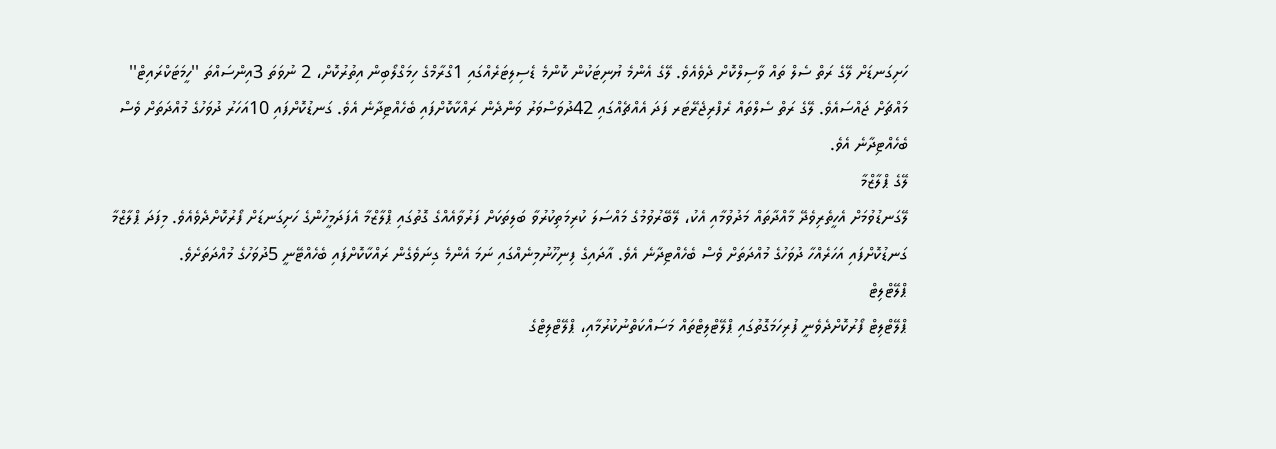ހަށިގަނޑަށް ލޭގެ ރަތް ސެލް ތައް ވާސިލްކޮށް ދެވެއެވެ. ލޭގެ އެންމެ ޔުނިޓަކުން ކޮންމެ ޑެސިލިޓަރެއްގައި 1ގްރާމްގެ ހިމަގްލޯބިން އިތުރުކޮށް، 2 ނުވަތަ 3އިންސައްތަ ''ހީމަޓަކްރައިޓް'' މައްޗަށް ޖައްސައެވެ. ލޭގެ ރަތް ސެލްތައް ރެފްރިޖެރޭޓަރ ފަދަ އެއްޗެއްގައި 42ދުވަސްވަރު ވަންދެން ރައްކާކޮށްފައި ބެހެއްޓިދާނެ އެވެ. ގަނޑުކޮށްފައި 10އަހަރު ދުވަހުގެ މުއްދަތަށް ވެސް ބެހެއްޓިދާނެ އެވެ.
ލޭގެ ޕްލާޒްމާ
ލޭގަނޑުވުމަށް އެހީތެރިވެދޭ މާއްދާތައް މަދުވުމާއި އެކު، ލޭބޭރުވުމުގެ މައްސަލަ ކުރިމަތިކުރުވާ ބަލިތަކަށް ފަރުވާއެއްގެ ގޮތުގައި ޕްލާޒްމާ އެފަދަމީހުންގެ ހަށިގަނޑަށް ފޯރުކޮށްދެވެއެވެ. މިފަދަ ޕްލާޒްމާ ގަނޑުކޮށްފައި އަހަރެއްހާ ދުވަހުގެ މުއްދަތަށް ވެސް ބެހެއްޓިދާނެ އެވެ. އާދައިގެ ފިނިހޫނުމިނެއްގައި ނަމަ އެންމެ ގިނަވެގެން ރައްކާކޮށްފައި ބެހެއްޓޭނީ 5ދުވަހުގެ މުއްދަތަށެވެ.
ޕްލޭޓްލިޓް
ޕްލޭޓްލިޓް ފޯރުކޮށްދެވެނީ ފުރިހަމަގޮތުގައި ޕްލޭޓްލިޓްތައް މަސައްކަތްނުކުރުމާއި، ޕްލޭޓްލިޓްގެ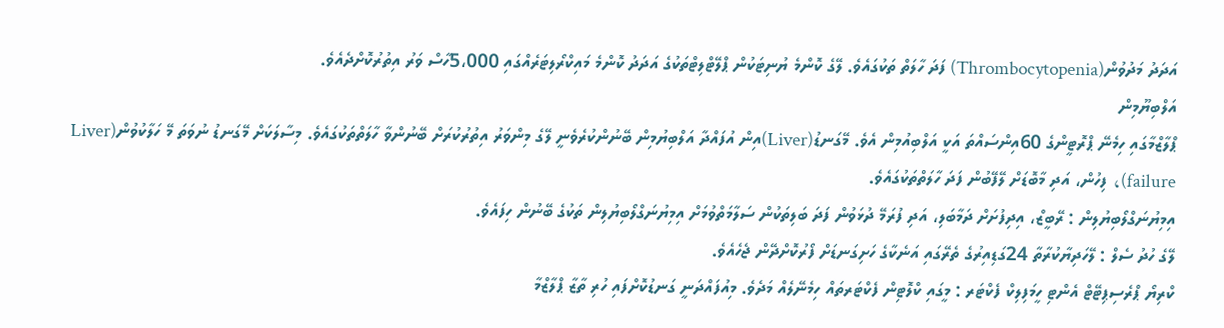އަދަދު މަދުވުން(Thrombocytopenia) ފަދަ ހާލަތް ތަކުގައެވެ. ލޭގެ ކޮންމެ ޔުނިޓަކުން ޕްލޭޓްލިޓްތަކުގެ އަދަދު ކޮންމެ މައިކްރޯލިޓަރެއްގައި 5،000ހާސް ވަރު އިތުރުކޮށްދެއެވެ.
އަލްބިޔޫމިން
ޕްލާޒްމާގައި ހިމެނޭ ޕްރޮޓީންގެ 60އިންސައްތަ އަކީ އަލްބިއުމިން އެވެ. މޭގަނޑު(Liver)އިން އުފައްދާ އަލްބިޔުމިން ބޭނުންކުރެވެނީ ލޭގެ މިންވަރު އިތުރުކުރަށް ބޭނުންވާ ހާލަތްތަކުގައެވެ. މިސާލަކަށް މޭގަނޑު ނުވަތަ މޭ ހަލާކުވުން(Liver failure)، ފިހުން، އަދި މާބޮޑަށް ލޭފޭބުން ފަދަ ހާލަތްތަކުގައެވެ.
އިމިޔުނަގްލޯބިޔުލިން : ރޭބީޒް، އިދިފުށަށް ދަމާބަލި، އަދި ފުރަމޭ ދުޅަވުން ފަދަ ބަލިތަކުން ސަލާމަތްވުމަށް އިމިޔުނަގްލޯބިޔުލިން ތަކުގެ ބޭނުން ހިފައެވެ.
ލޭގެ ހުދު ސެލް : ލޭހަދިޔާކުރާތާ 24ގަޑިއިރުގެ ތެރޭގައި އަނެކާގެ ހަށިގަނޑަށް ފޯރުކޮށްދޭން ޖެހެއެވެ.
ކްރިޔޯ ޕްރެސިޕިޓޭޓް އެންޓި ހީމަފިލިކް ފެކްޓަރ : މީގައި ކްލޮޓިން ފެކްޓަރތައް ހިމެނޭލެއް މަދެވެ. މިއުފައްދަނީ ގަނޑުކޮށްފައި ހުރި ތާޒާ ޕްލާޒްމާ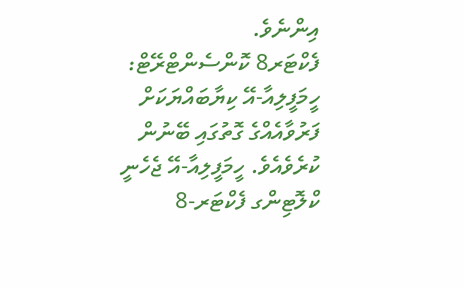އިންނެވެ.
ފެކްޓަރ8 ކޮންސެންޓްރޭޓް: ހީމަފީލިއާ-އޭ ކިޔާބައްޔަކަށް ފަރުވާއެއްގެ ގޮތުގައި ބޭނުން ކުރެވެއެވެ. ހީމަފީލިއާ-އޭ ޖެހެނީ ކްލޮޓިންގ ފެކްޓަރ-8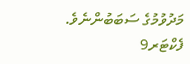މަދުވުމުގެ ސަބަބުންނެވެ.
ފެކްޓަރ9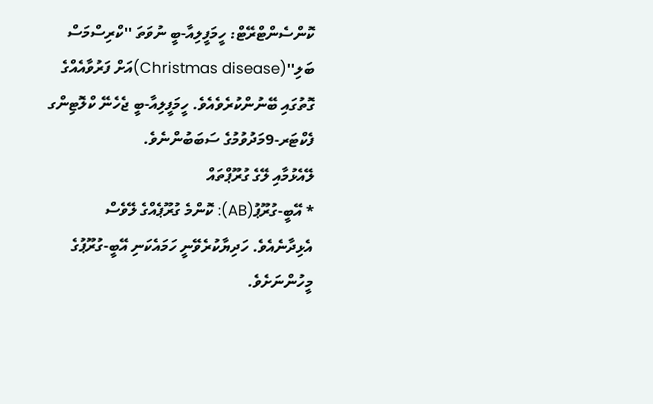ކޮންސެންޓްރޭޓް: ހީމަފީލިއާ-ބީ ނުވަތަ ''ކްރިސްމަސް ބަލި''(Christmas disease)އަށް ފަރުވާއެއްގެ ގޮތުގައި ބޭނުންކުރެވެއެވެ. ހީމަފީލިއާ-ބީ ޖެހެނޭ ކްލޮޓިންގ ފެކްޓަރ-9މަދުވުމުގެ ސަބަބުންނެވެ.
ލޭއެޅުމާއި ލޭގެ ގުރޫޕްތައް
* އޭބީ-ގުރޫޕު(AB): ކޮންމެ ގުރޫޕެއްގެ ލޭވެސް އެޅިދާނެއެވެ. ހަދިޔާކުރެވޭނީ ހަމައެކަނި އޭބީ-ގުރޫޕުގެ މީހުންނަށެވެ.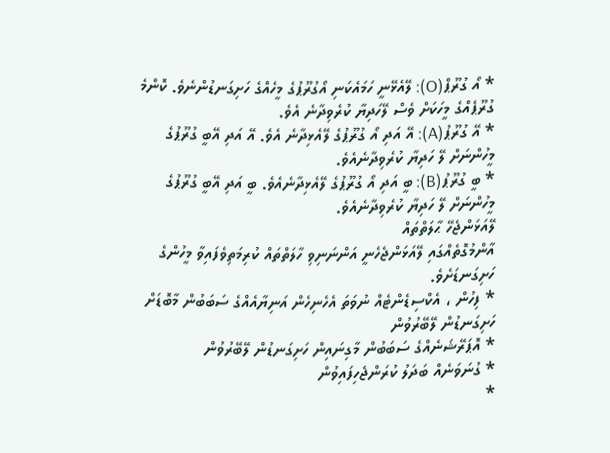* އޯ ގުރޫޕް(O): ލޭއެޅޭނީ ހަމައެކަނި އޯގުރޫޕުގެ މީހެއްގެ ހަށިގަނޑުންނެވެ. ކޮންމެ ގުރޫޕެއްގެ މީހަކަށް ވެސް ލޭހަދިޔާ ކުރެވިދާނެ އެވެ.
* އޭ ގުރޫޕު(A): އޭ އަދި އޯ ގުރޫޕުގެ ލޭއެޅިދާނެ އެވެ. އޭ އަދި އޭބީ ގުރޫޕުގެ މީހުންނަށް ލޭ ހަދިޔާ ކުރެވިދާނެއެވެ.
* ބީ ގުރޫޕު(B): ބީ އަދި އޯ ގުރޫޕުގެ ލޭއެޅިދާނެއެވެ. ބީ އަދި އޭބީ ގުރޫޕުގެ މީހުންނަށް ލޭ ހަދިޔާ ކުރެވިދާނެއެވެ.
ލޭއަޅަންޖެހޭ ޙާލަތްތައް
އާންމުގޮތެއްގައި ލޭއަޅަންޖެހެނީ އަންނަނިވި ހާލަތްތައް ކުރިމަތިވެފައިވާ މީހުންގެ ހަށިގަނޑަށެވެ.
* ފިހުން ، އެކްސިޑެންޓެއް ނުވަތަ އެހެނިހެން އަނިޔާއެއްގެ ސަބަބުން މާބޮޑަށް ހަށިގަނޑުން ލޭބޭރުވުން
* އޮޕަރޭޝަނެއްގެ ސަބަބުން މާގިނައިން ހަށިގަނޑުން ލޭބޭރުވުން
* ގުނަވަނެއް ބަދަލު ކުރަންޖެހިފައިވުން
*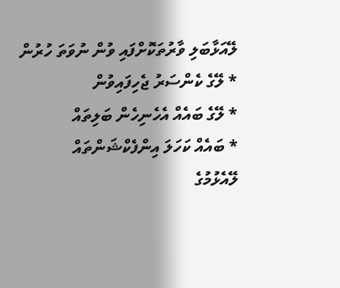ލޭއަޅާބަލި ވާރުތަކޮށްފައި ވުން ނުވަތަ ހުރުން
* ލޭގެ ކެންސަރު ޖެހިފައިވުން
* ލޭގެ ބައެއް އެހެނިހެން ބަލިތައް
* ބައެއް ކަހަލަ އިންފެކްޝަންތައް
ލޭއެޅުމުގެ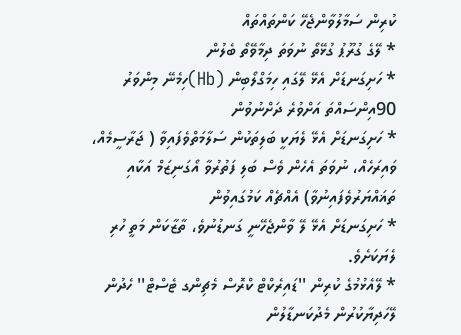ކުރިން ސަމާލުވާންޖެހޭ ކަންތައްތައް
* ލޭގެ ގުރޫޕު ގުޅޭތޯ ނުވަތަ ދިމާވޭތޯ ބެލުން
* ހަށިގަނޑަށް އެޅޭ ލޭގައި ހިމަގްލޯބިން (Hb)ހިމެނޭ މިންވަރު 90އިންސައްތަ އަށްވުރެ ދަށްނުވުން
* ހަށިގަނޑަށް އެޅޭ ލެޔަކީ ބަލިތަކުން ސަލާމަތްވެފައިވާ ( ޖަރާސީމެއް، ވައިރަހެއް، ނުވަތަ އެހެން ވެސް ބަލި ފަތުރުވާ އޯގަނިޒަމް އަކާއި ތަޣައްޔަރުވެފައިނުވާ) އެއްޗެއް ކަމުގައިވުން
* ހަށިގަނޑަށް އެޅޭ ލޭ ވާންޖެހޭނީ ގަނޑުނުވެ، ތާޒާކަން މަތީ ހުރި ލެޔަކަށެވެ.
* ލޭއެޅުމުގެ ކުރިން ''ޑައިރެކްޓް ކްރޮސް މެޗިންގ ޓެސްޓް'' ހެދުން
ލޭހަދިޔާކުރުން މެދުކަނޑާލުން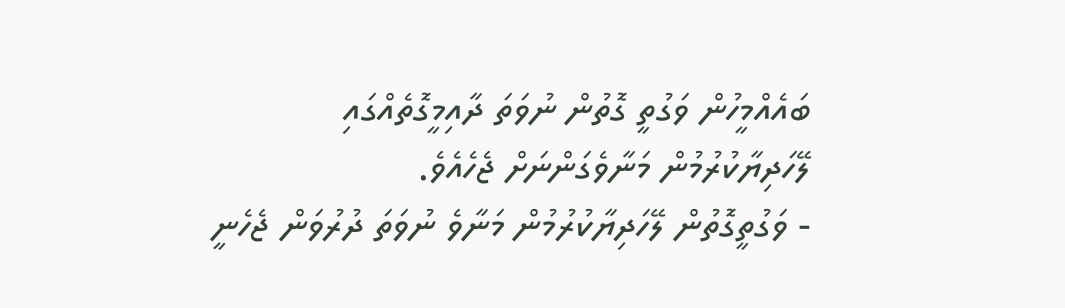ބައެއްމީހުން ވަގުތީ ގޮތުން ނުވަތަ ދާއިމީގޮތެއްގައި ލޭހަދިޔާކުރުމުން މަނާވެގަންނަށް ޖެހެއެވެ.
- ވަގުތީގޮތުން ލޭހަދިޔާކުރުމުން މަނާވެ ނުވަތަ ދުރުވަން ޖެހެނީ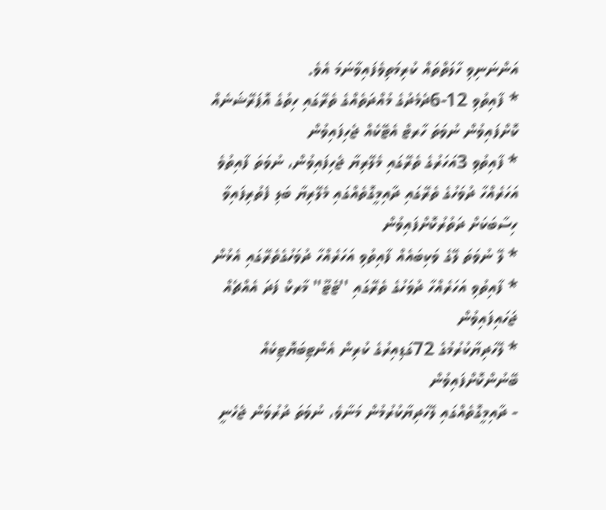އަންނަނިވި ހާލަތްތައް ކުރިމަތިވެފައިވާނަމަ އެވެ.
* ފާއިތުވި 12-6ދެމެދުގެ މުއްދަތެއްގެ ތެރޭގައި ހިތުގެ އޮޕަރޭޝަނެއް ކޮށްފައިވުން ނުވަތަ ހާރޓް އެޓޭކެއް ޖެހިފައިވުން
* ފާއިތުވި 3އަހަރުގެ ތެރޭގައި މެލޭރިޔާ ޖެހިފައިވުން، ނުވަތަ ފާއިތުވެ އަހަރެއްހާ ދުވަހުގެ ތެރޭގައި ދާއިމީގޮތެއްގައި މެލޭރިޔާ ބަލި ފެތުރިފައިވާ ހިސާބަކަށް ދަތުރުކޮށްފައިވުން
* ލޭ ނުވަތަ ލޭގެ ވަކިބައެއް ފާއިތުވި އަހަރެއްހާ ދުވަހުގެތެރޭގައި އެޅުން
* ފާއިތުވި އަހަރެއްހާ ދުވަހުގެ ތެރޭގައި ''ޓެޓޫ'' މާރކް ފަދަ އެއްޗެއް ޖަހައިފައިވުން
* ލޭހަދިޔާކުރުމުގެ 72ގަޑިއިރުގެ ކުރިން އެންޓިބަޔޮޓިކެއް ބޭނުންކޮށްފައިވުން
- ދާއިމީގޮތެއްގައި ލޭހަދިޔާކުރުމުން މަނާވެ، ނުވަތަ ދުރުވަން ޖެހެނީ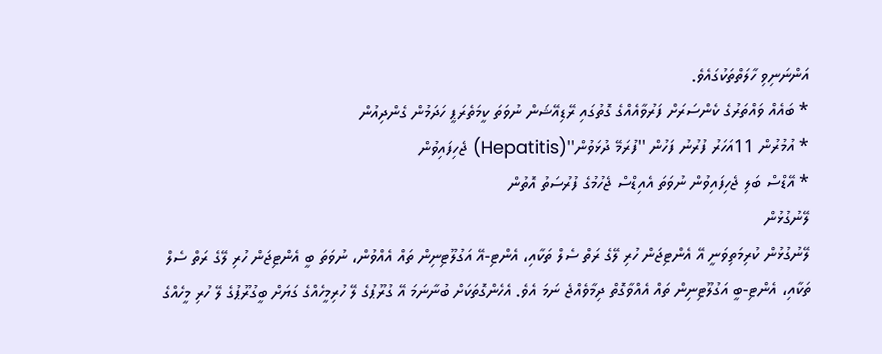އަންނަނިވި ހާލަތްތަކުގައެވެ.
* ބައެއް ވައްތަރުގެ ކެންސަރަށް ފަރުވާއެއްގެ ގޮތުގައި ރޭޑިއޭޝަން ނުވަތަ ކީމަތެރަޕީ ހަދަމުން ގެންދިއުން
* އުމުރުން 11އަހަރު ފުރުނު ފަހުން ''ފުރަމޭ ދުޅަވުން''(Hepatitis) ޖެހިފައިވުން
* އޭޑްސް ބަލި ޖެހިފައިވުން ނުވަތަ އެއިޑްސް ޖެހުމުގެ ފުރުސަތު އޮތުން
ލޭނުގުޅުން
ލޭނުގުޅުން ކުރިމަތިވަނީ އޭ އެންޓިޖަން ހުރި ލޭގެ ރަތް ސެލް ތަކާއި، އެންޓި-އޭ އަގުލޫޓިނިން ތައް އެއްވުން، ނުވަތަ ބީ އެންޓިޖަން ހުރި ލޭގެ ރަތް ސެލް ތަކާއި، އެންޓި-ބީ އަގުލޫޓިނިން ތައް އެއްވާގޮތް ދިމާވެއްޖެ ނަމަ އެވެ. އެހެންގޮތަކަށް ބުނާނަމަ އޭ ގުރޫޕުގެ ލޭ ހުރިމީހެއްގެ ގަޔަށް ބީގުރޫޕުގެ ލޭ ހުރި މީހެއްގެ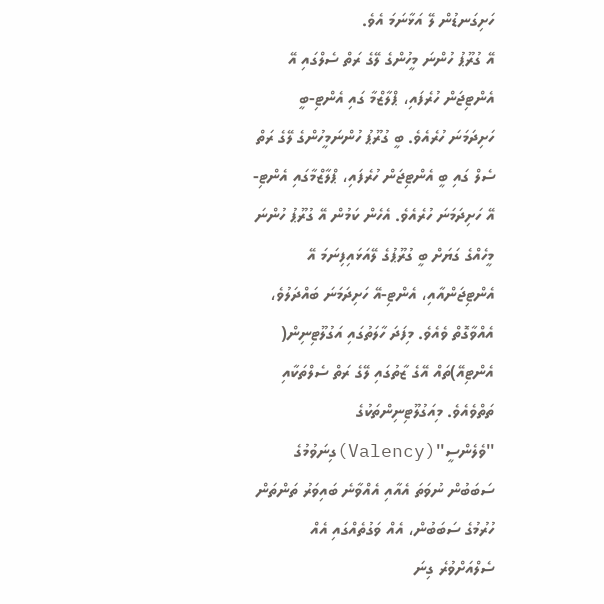ހަށިގަނޑުން ލޭ އަޅާނަމަ އެވެ.
އޭ ގުރޫޕު ހުންނަ މީހުންގެ ލޭގެ ރަތް ސެލްގައި އޭ އެންޓިޖަން ހުރެފައި، ޕްލާޒްމާ ގައި އެންޓި-ބީ ހަށިދަމަނަ ހުރެއެވެ. ބީ ގުރޫޕު ހުންނަމީހުންގެ ލޭގެ ރަތް ސެލް ގައި ބީ އެންޓިޖަން ހުރެފައި، ޕްލާޒްމާގައި އެންޓި-އޭ ހަށިދަމަނަ ހުރެއެވެ. އެހެން ކަމުން އޭ ގުރޫޕު ހުންނަ މީހެއްގެ ގަޔަށް ބީ ގުރޫޕުގެ ލޭއަޅައިފިނަމަ އޭ އެންޓިޖަންއާއި، އެންޓި-އޭ ހަށިދަމަނަ ބައްދަލުވެ، އެއްވާގޮތް ވެއެވެ. މިފަދަ ހާލަތުގައި އަގުލޫޓިނިން( އެންޓިއޭ)ތައް އޭގެ ޒާތުގައި ލޭގެ ރަތް ސެލްތަކާއި ތަތްވެއެވެ. މިއަގުލޫޓިނިންތަކުގެ ''ވެލެންސީ''(Valency)ގިނަވުމުގެ ސަބަބުން ނުވަތަ އެއާއި އެއްވާނެ ބައިވަރު ތަންތަން ހުރުމުގެ ސަބަބުން، އެއް ވަގުތެއްގައި އެއް ސެލްއަށްވުރެ ގިނަ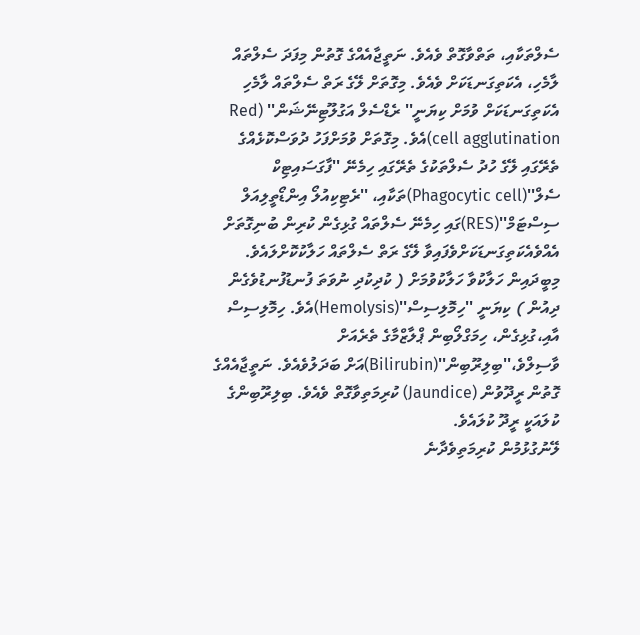ސެލްތަކާއި، ތަތްވާގޮތް ވެއެވެ. ނަތީޖާއެއްގެ ގޮތުން މިފަދަ ސެލްތައް ލާމެހި، އެކަތިގަނޑަކަށް ވެއެވެ. މިގޮތަށް ލޭގެ ރަތް ސެލްތައް ލާމެހި އެކަތިގަނޑަކަށް ވުމަށް ކިޔަނީ'' ރެޑްސެލް އަގުލޫޓިނޭޝަން'' (Red cell agglutination)އެވެ. މިގޮތަށް ވުމަށްފަހު ދުވަސްކޮޅެއްގެ ތެރޭގައި ލޭގެ ހުދު ސެލްތަކުގެ ތެރޭގައި ހިމެނޭ ''ފާގަސައިޓިކް ސެލް''(Phagocytic cell)ތަކާއި، ''ރެޓިކިއުލޯ އިންޑޯތީލިއަލް ސިސްޓަމް''(RES)ގައި ހިމެނޭ ސެލްތައް ގުޅިގެން ކުރިން ބުނިގޮތަށް އެއްވެއެކަތިގަނޑަކަށްވެފައިވާ ލޭގެ ރަތް ސެލްތައް ހަލާކުކޮށްލައެވެ. މިބީދައިން ހަލާކުވާ ހަލާކުވުމަށް ( ކުދިކުދި ނުވަތަ ފުނޑުފުނޑުވެގެން ދިއުން ) ކިޔަނީ ''ހިމޮލިސިސް''(Hemolysis)އެވެ. ހިމޮލިސިސް އާއި،ގުޅިގެން، ހިމަގްލޯބިން ޕްލާޒްމާގެ ތެރެއަށް ވާސިލްވެ،''ބިލިރޫބިން''(Bilirubin)އަށް ބަދަލުވެއެވެ. ނަތީޖާއެއްގެ ގޮތުން ރީދޫވުން (Jaundice) ކުރިމަތިވާގޮތް ވެއެވެ. ބިލިރޫބިންގެ ކުލައަކީ ރީދޫ ކުލައެވެ.
ލޭނުގުޅުމުން ކުރިމަތިވެދާނެ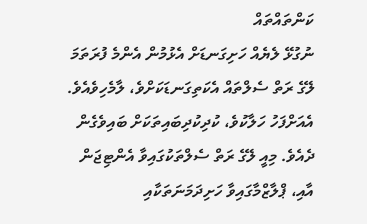ކަންތައްތައް
ނުގުޅޭ ލެޔެއް ހަށިގަނޑަށް އެޅުމުން އެންމެ ފުރަތަމަ ލޭގެ ރަތް ސެލްތައް އެކަތިގަނޑަކަށްވެ، ލާމެހިވެއެވެ. އެއަށްފަހު ހަލާކުވެ، ކުދިކުދިބައިތަކަށް ބައިވެގެން ދެއެވެ. މިއީ ލޭގެ ރަތް ސެލްތަކުގައިވާ އެންޓިޖަން އާއި، ޕްލާޒްމާގައިވާ ހަށިދަމަނަތަކާއި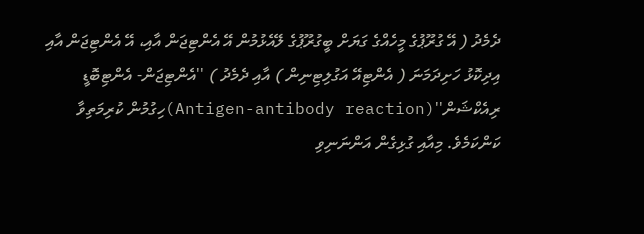ދެމެދު ( އޭ ގުރޫޕުގެ މީހެއްގެ ގަޔަށް ބީގުރޫޕުގެ ލޭއެޅުމުން އޭ އެންޓިޖަން އާއި، އޭ އެންޓިޖަން އާއި އިދިކޮޅު ހަށިދަމަނަ ( އެންޓިއޭ އަގުލިޓިނިން ) އާއި ދެމެދު ) ''އެންޓިޖަން- އެންޓިބޮޑީ ރިއެކްޝަން''(Antigen-antibody reaction)ހިގުމުން ކުރިމަތިވާ ކަންކަމެވެ. މިއާއި ގުޅިގެން އަންނަނިވި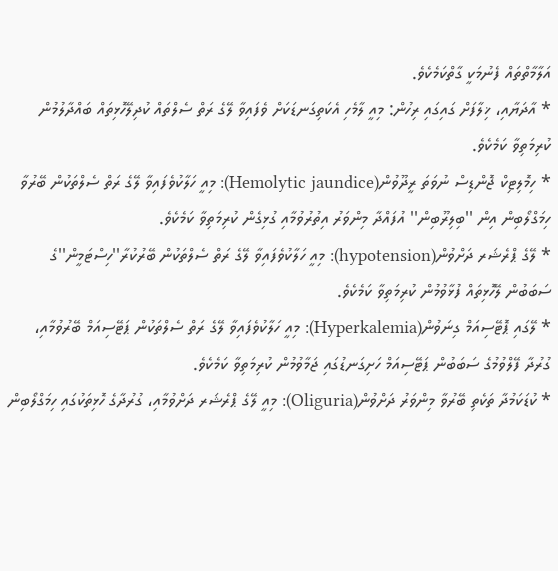އަލާމާތްތައް ފެނުމަކީ ގާތްކަމެކެވެ.
* އާދަޔާއި، ޚިލާފަށް ގައިގައި ރިހުން: މިއީ ލާމެހި އެކަތިގަނޑަކަށް ވެފައިވާ ލޭގެ ރަތް ސެލްތައް ކުދިލޭހޮޅިތައް ބައްދާލުމުން ކުރިމަތިވާ ކަމެކެވެ.
* ހިމޮލިޓިކް ޖޮންޑިސް ނުވަތަ ރީދޫވުން(Hemolytic jaundice): މިއީ ހަލާކުވެފައިވާ ލޭގެ ރަތް ސެލްތަކުން ބޭރުވާ ހިމަގްލޯބިން އިން ''ބިލިރޫބިން'' އުފައްދާ މިންވަރު އިތުރުވުމާއި ގުޅިގެން ކުރިމަތިވާ ކަމެކެވެ.
* ލޭގެ ޕްރެޝަރ ދަށްވުން(hypotension): މިއީ ހަލާކުވެފައިވާ ލޭގެ ރަތް ސެލްތަކުން ބޭރުކުރާ''ހިސްޓަމީން''ގެ ސަބަބުން ލޭހޮޅިތައް ފުޅާވުމުން ކުރިމަތިވާ ކަމެކެވެ.
* ލޭގައި ޕޮޓޭސިއަމް ގިނަވުން(Hyperkalemia): މިއީ ހަލާކުވެފައިވާ ލޭގެ ރަތް ސެލްތަކުން ޕަޓޭސިއަމް ބޭރުވުމާއި، ގުރުދާ ފޭލްވުމުގެ ސަބަބުން ޕަޓޭސިއަމް ހަށިގަނޑުގައި ޖަމާވުމުން ކުރިމަތިވާ ކަމެކެވެ.
* ކުޑަކަމުދާ ތަކެތި ބޭރުވާ މިންވަރު ދަށްވުން(Oliguria): މިއީ ލޭގެ ޕްރެޝަރ ދަށްވުމާއި، ގުރުދާގެ ހޮޅިތަކުގައި ހިމަގްލޯބިން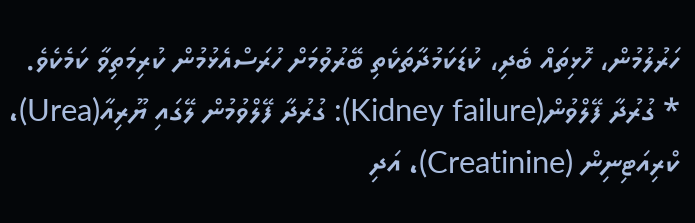ހަރުލުމުން، ހޮޅިތައް ބެދި، ކުޑަކަމުދާތަކެތި ބޭރުވުމަށް ހުރަސްއެޅުމުން ކުރިމަތިވާ ކަމެކެވެ.
* ގުރުދާ ފޭލްވުން(Kidney failure): ގުރުދާ ފޭލްވުމުން ލޭގައި ޔޫރިއާ(Urea)، ކްރިއަޓިނިން (Creatinine)، އަދި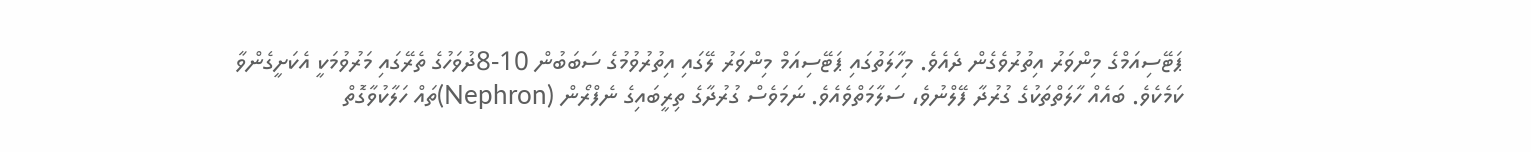ޕަޓޭސިއަމްގެ މިންވަރު އިތުރުވެގެން ދެއެވެ. މިހާލަތުގައި ޕަޓޭސިއަމް މިންވަރު ލޭގައި އިތުރުވުމުގެ ސަބަބުން 10-8ދުވަހުގެ ތެރޭގައި މަރުވުމަކީ އެކަށީގެންވާ ކަމެކެވެ. ބައެއް ހާލަތްތަކުގެ ގުރުދާ ފޭލްނުވެ، ސަލާމަތްވެއެވެ. ނަމަވެސް ގުރުދާގެ ތިރީބައިގެ ނެފްރޯން (Nephron)ތައް ހަލާކުވާގޮތް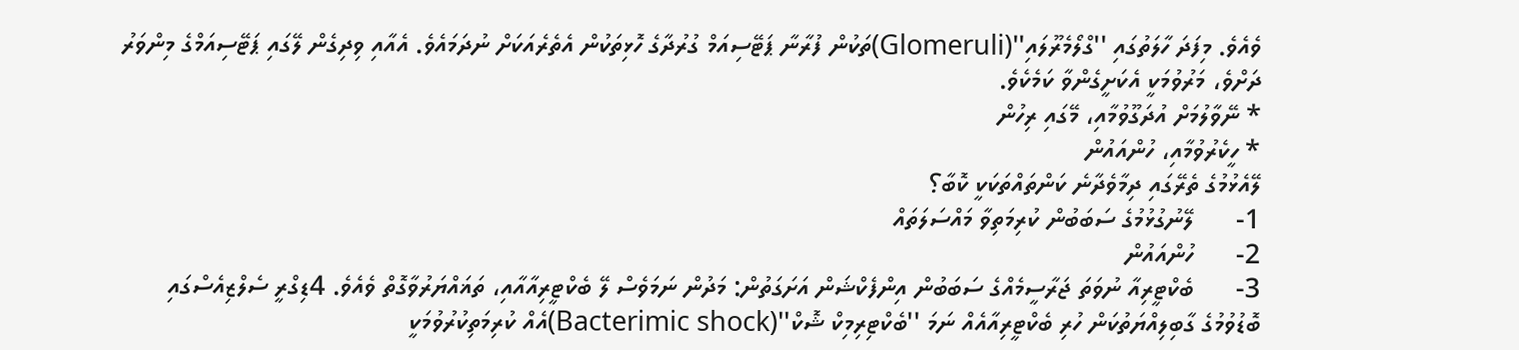ވެއެވެ. މިފަދަ ހާލަތުގައި ''ގްލޯމެރޫލައި''(Glomeruli)ތަކުން ފުރާނާ ޕަޓޭސިއަމް ގުރުދާގެ ހޮޅިތަކުން އެތެރެއަކަށް ނުދަމައެވެ. އެއާއި ވިދިގެން ލޭގައި ޕަޓޭސިއަމްގެ މިންވަރު ދަށްވެ، މަރުވުމަކީ އެކަށީގެންވާ ކަމެކެވެ.
* ނޭވާލުމަށް އުދަގޫވުމާއި، މޭގައި ރިހުން
* ހީކެރުވުމާއި، ހުންއައުން
ލޭއެޅުމުގެ ތެރޭގައި ދިމާވެދާނެ ކަންތައްތަކަކީ ކޮބާ؟
1-      ލޭނުގުޅުމުގެ ސަބަބުން ކުރިމަތިވާ މައްސަލަތައް
2-      ހުންއައުން
3-      ބެކްޓީރިއާ ނުވަތަ ޖަރާސީމެއްގެ ސަބަބުން އިންފެކްޝަން އަށަގަތުން: މަދުން ނަމަވެސް ލޭ ބެކްޓީރިއާއާއި، ތަޣައްޔަރުވާގޮތް ވެއެވެ. 4ޑިގްރީ ސެލްޒިއެސްގައި ބޮޑުވުމުގެ ގާބިލިއްޔަތުކަން ހުރި ބެކްޓީރިއާއެއް ނަމަ ''ބެކްޓިރިމިކް ޝޮކް''(Bacterimic shock)އެއް ކުރިމަތިކުރުވުމަކީ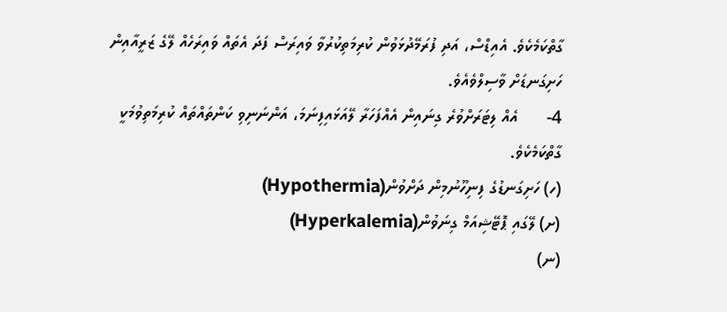ގާތްކަމެކެވެ. އެއިޑްސް، އަދި ފުރަމޭދުޅަވުން ކުރިމަތިކުރުވާ ވައިރަސް ފަދަ އެތައް ވައިރަހެއް ލޭގެ ޒަރީއާއިން ހަށިގަނޑަށް ވާސިލްވެއެވެ.
4-      އެއް ލިޓަރަށްވުރެ ގިނައިން އެއްފަހަރާ ލޭއަޅައިފިނަމަ، އަންނަނިވި ކަންތައްތައް ކުރިމަތިވުމަކީ ގާތްކަމެކެވެ.
(ހ) ހަށިގަނޑުގެ ފިނިހޫނުމިން ދަށްވުން(Hypothermia)
(ށ) ލޭގައި ޕޮޓޭޝިއަމް ގިނަވުން(Hyperkalemia)
(ނ)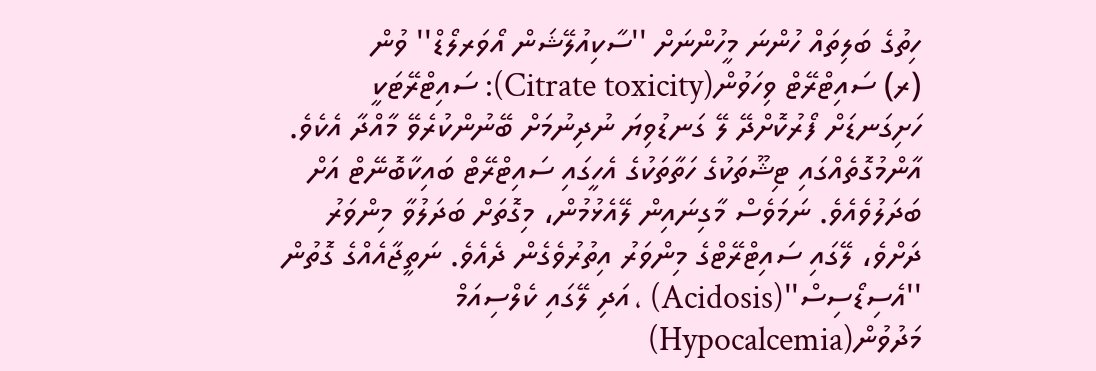ހިތުގެ ބަލިތައް ހުންނަ މީހުންނަށް ''ސާކިއުލޭޝަން އޯވަރލޯޑް'' ވުން
(ރ) ސައިޓްރޭޓް ވިހަވުން(Citrate toxicity): ސައިޓްރޭޓަކީ ހަށިގަނޑަށް ފޯރުކޮށްދޭ ލޭ ގަނޑުވިޔަ ނުދިނުމަށް ބޭނުންކުރެވޭ މާއްދާ އެކެވެ. އާންމުގޮތެއްގައި ޓިޝޫތަކުގެ ހަތާތަކުގެ އެހީގައި ސައިޓްރޭޓް ބައިކާބޮނޭޓް އަށް ބަދަލުވެއެވެ. ނަމަވެސް މާގިނައިން ލޭއެޅުމުން، މިގޮތަށް ބަދަލުވާ މިންވަރު ދަށްވެ، ލޭގައި ސައިޓްރޭޓްގެ މިންވަރު އިތުރުވެގެން ދެއެވެ. ނަތީޖާއެއްގެ ގޮތުން ''އެސިޑޯސިސް''(Acidosis) ، އަދި ލޭގައި ކެލްސިއަމް މަދުވުން(Hypocalcemia)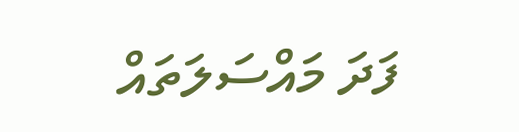ފަދަ މައްސަލަތައް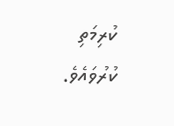ކުރިމަތި ކުރުވައެވެ.